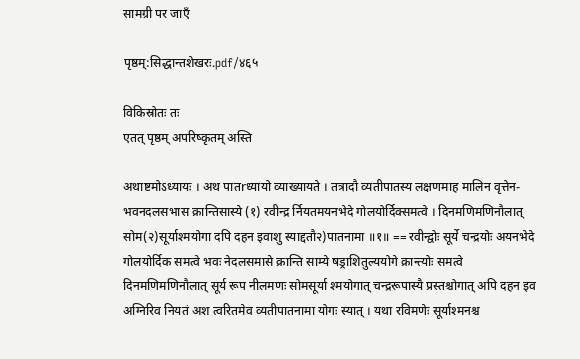सामग्री पर जाएँ

पृष्ठम्:सिद्धान्तशेखरः.pdf/४६५

विकिस्रोतः तः
एतत् पृष्ठम् अपरिष्कृतम् अस्ति

अथाष्टमोऽध्यायः । अथ पातrध्यायो व्याख्यायते । तत्रादौ व्यतीपातस्य लक्षणमाह मालिन वृत्तेन- भवनदलसभास क्रान्तिसास्ये (१) रवीन्द्र र्नियतमयनभेदे गोलयोर्दिक्समत्वे । दिनमणिमणिनौलात् सोम(२)सूर्याश्मयोगा दपि दहन इवाशु स्याद्दतौ२)पातनामा ॥१॥ == रवीन्द्वोः सूर्ये चन्द्रयोः अयनभेदे गोलयोर्दिक समत्वे भवः नेदलसमासे क्रान्ति साम्ये षड्राशितुल्ययोगे क्रान्त्योः समत्वे दिनमणिमणिनौलात् सूर्य रूप नीलमणः सोमसूर्या श्मयोगात् चन्द्ररूपास्यै प्रस्तश्चोगात् अपि दहन इव अग्निरिव नियतं अश त्वरितमेव व्यतीपातनामा योगः स्यात् । यथा रविमणेः सूर्याश्मनश्च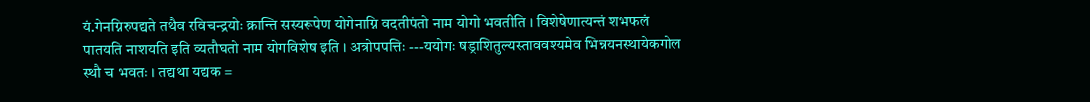यं.गेनग्निरुपद्यते तथैव रविचन्द्रयोः क्रान्ति सस्यरूपेण योगेनाग्नि वदतीपंतो नाम योगो भवतीति । विशेषेणात्यन्तं शभफलं पातयति नाशयति इति व्यतौघतो नाम योगविशेष इति । अत्रोपपत्तिः ---ययोगः षड्राशितुल्यस्ताववश्यमेव भिन्नयनस्थायेकगोल स्थौ च भवतः । तद्यथा यद्यक =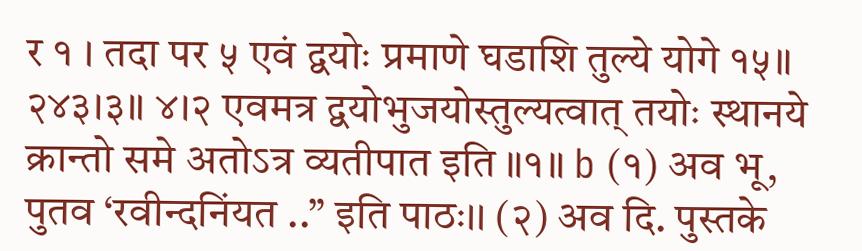र १ । तदा पर ५ एवं द्वयोः प्रमाणे घडाशि तुल्ये योगे १५॥ २४३।३॥ ४।२ एवमत्र द्वयोभुजयोस्तुल्यत्वात् तयोः स्थानये क्रान्तो समे अतोऽत्र व्यतीपात इति ॥१॥ b (१) अव भू, पुतव ‘रवीन्दनिंयत ..” इति पाठः।। (२) अव दि. पुस्तके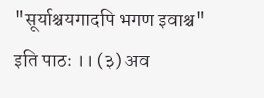"सूर्याश्चयगादपि भगण इवाश्च" इति पाठः ।। (३) अव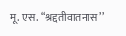मू. एस. “श्रद्दतीवातनास’’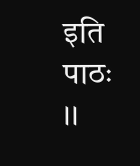इति पाठः ।।